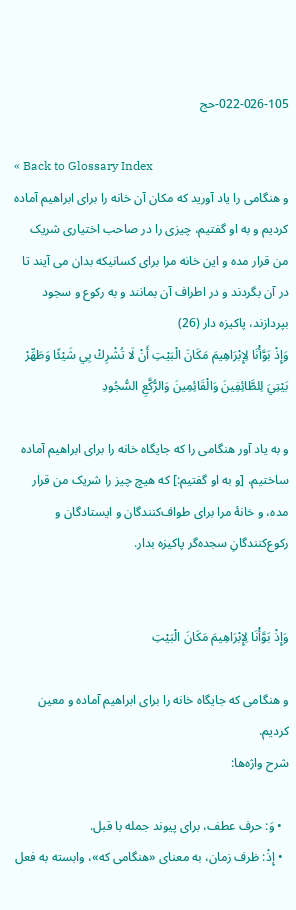022-026-105-حج

« Back to Glossary Index
و هنگامی را یاد آورید که مکان آن خانه را برای ابراهیم آماده کردیم و به او گفتیم، چیزی را در صاحب اختیاری شریک من قرار مده و این خانه مرا برای کسانیکه بدان می آیند تا در آن بگردند و در اطراف آن بمانند و به رکوع و سجود بپردازند، پاکیزه دار (26)
وَإِذْ بَوَّأْنَا لِإِبْرَاهِيمَ مَكَانَ الْبَيْتِ أَنْ لَا تُشْرِكْ بِي شَيْئًا وَطَهِّرْ بَيْتِيَ لِلطَّائِفِينَ وَالْقَائِمِينَ وَالرُّكَّعِ السُّجُودِ

و به یاد آور هنگامی را که جایگاه خانه را برای ابراهیم آماده ساختیم، [و به او گفتیم:] که هیچ چیز را شریک من قرار مده، و خانهٔ مرا برای طواف‌کنندگان و ایستادگان و رکوع‌کنندگانِ سجده‌گر پاکیزه بدار.


وَإِذْ بَوَّأْنَا لِإِبْرَاهِيمَ مَكَانَ الْبَيْتِ

و هنگامی که جایگاه خانه را برای ابراهیم آماده و معین کردیم.
شرح واژه‌ها:

  • وَ: حرف عطف، برای پیوند جمله با قبل.
  • إِذْ: ظرف زمان، به معنای «هنگامی که»، وابسته به فعل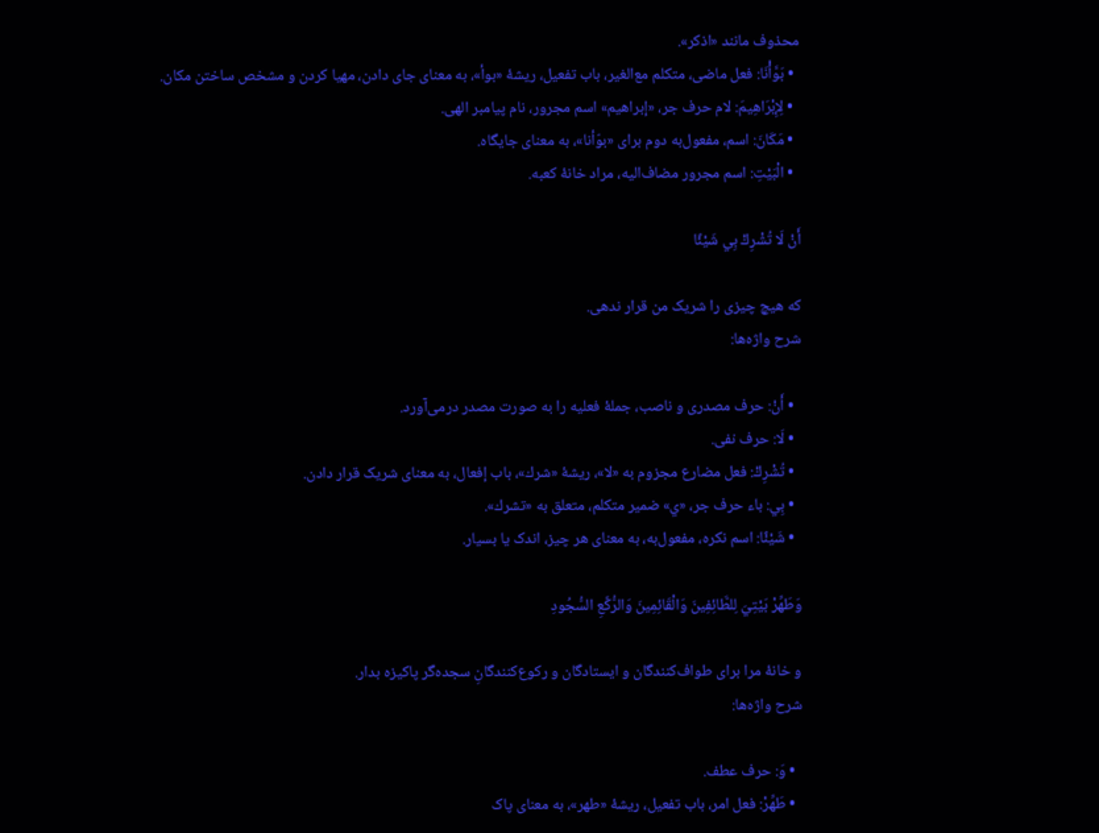محذوف مانند «اذكر».
  • بَوَّأْنَا: فعل ماضی، متکلم مع‌الغیر، باب تفعیل، ریشهٔ «بوأ»، به معنای جای دادن، مهیا کردن و مشخص ساختن مکان.
  • لِإِبْرَاهِيمَ: لام حرف جر، «إبراهيم» اسم مجرور، نام پیامبر الهی.
  • مَكَانَ: اسم، مفعول‌به دوم برای «بوّأنا»، به معنای جایگاه.
  • الْبَيْتِ: اسم مجرور مضاف‌الیه، مراد خانهٔ کعبه.

أَنْ لَا تُشْرِكْ بِي شَيْئًا

که هیچ چیزی را شریک من قرار ندهی.
شرح واژه‌ها:

  • أَنْ: حرف مصدری و ناصب، جملهٔ فعلیه را به صورت مصدر درمی‌آورد.
  • لَا: حرف نفی.
  • تُشْرِكْ: فعل مضارع مجزوم به «لا»، ریشهٔ «شرك»، باب إفعال، به معنای شریک قرار دادن.
  • بِي: باء حرف جر، «ي» ضمیر متکلم، متعلق به «تشرك».
  • شَيْئًا: اسم نکره، مفعول‌به، به معنای هر چیز، اندک یا بسیار.

وَطَهِّرْ بَيْتِيَ لِلطَّائِفِينَ وَالْقَائِمِينَ وَالرُّكَّعِ السُّجُودِ

و خانهٔ مرا برای طواف‌کنندگان و ایستادگان و رکوع‌کنندگانِ سجده‌گر پاکیزه بدار.
شرح واژه‌ها:

  • وَ: حرف عطف.
  • طَهِّرْ: فعل امر، باب تفعیل، ریشهٔ «طهر»، به معنای پاک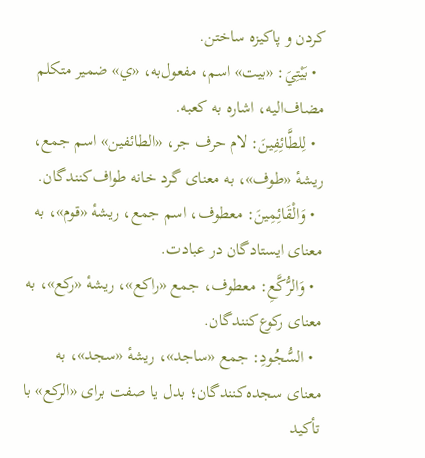کردن و پاکیزه ساختن.
  • بَيْتِيَ: «بيت» اسم، مفعول‌به، «ي» ضمیر متکلم مضاف‌الیه، اشاره به کعبه.
  • لِلطَّائِفِينَ: لام حرف جر، «الطائفين» اسم جمع، ریشهٔ «طوف»، به معنای گرد خانه طواف‌کنندگان.
  • وَالْقَائِمِينَ: معطوف، اسم جمع، ریشهٔ «قوم»، به معنای ایستادگان در عبادت.
  • وَالرُّكَّعِ: معطوف، جمع «راكع»، ریشهٔ «ركع»، به معنای رکوع‌کنندگان.
  • السُّجُودِ: جمع «ساجد»، ریشهٔ «سجد»، به معنای سجده‌کنندگان؛ بدل یا صفت برای «الركع» با تأکید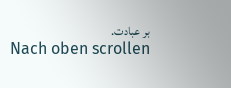بر عبادت.
Nach oben scrollen